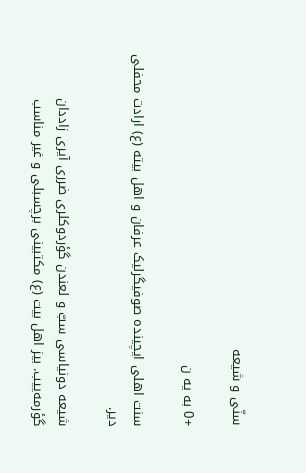سنّی و شیعه

+0 به یه ن

سنت اهلی ایچینده صوفیگرلیک عرفان و اهل بیته (ع) ارادت محفلی دیر.

شیعه‌ دونیاسی سبّ و لعندن گؤردوکلری ضرری آیری زاددان گؤرمه‌ییب. بیز اهل بیت (ع) مکتبینی برچسبلی و غیر مناسب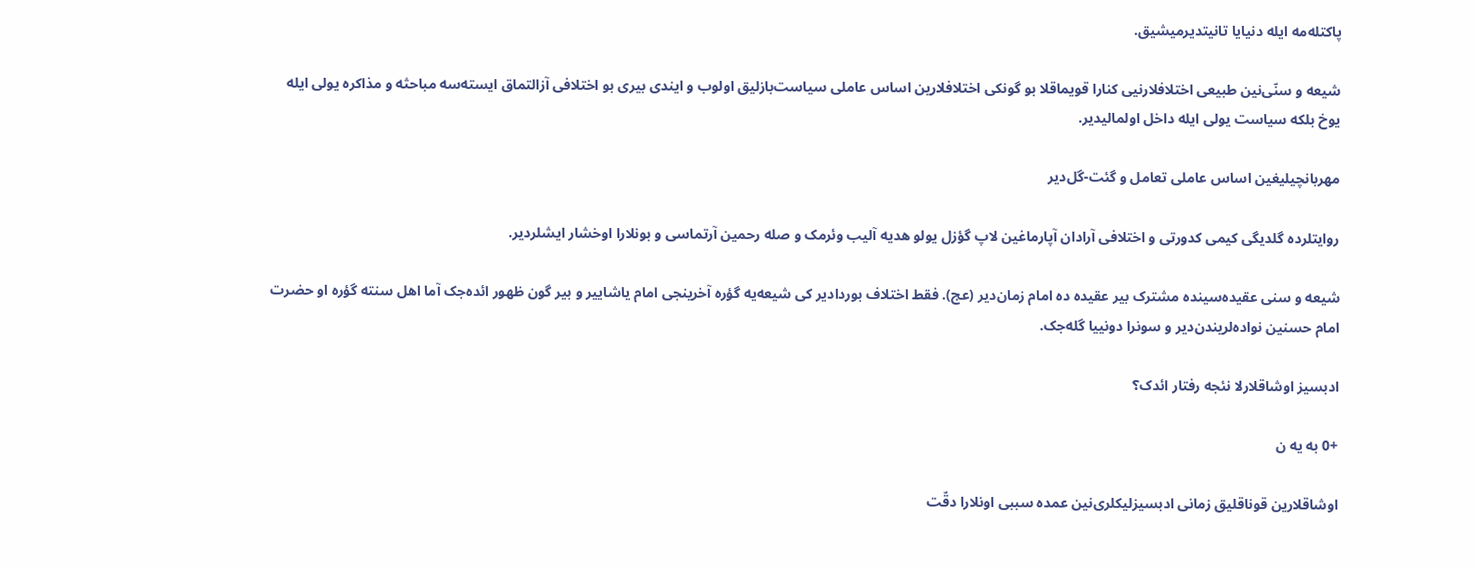پاکتله‌مه ایله دنیایا تانیتدیرمیشیق.

شیعه و سنّی‌نین طبیعی اختلافلارنیی کنارا قویماقلا بو گونکی اختلافلارین اساس عاملی سیاست‌بازلیق اولوب و ایندی بیری بو اختلافی آزالتماق ایسته‌سه مباحثه و مذاکره یولی ایله یوخ بلکه سیاست یولی ایله داخل اولمالیدیر.

مهربانچیلیغین اساس عاملی تعامل و گئت-گل‌دیر

روایتلرده گلدیگی کیمی کدورتی و اختلافی آرادان آپارماغین لاپ گؤزل یولو هدیه آلیب وئرمک و صله رحمین آرتماسی و بونلارا اوخشار ایشلردیر.

شیعه و سنی عقیده‌سینده مشترک بیر عقیده‌ ده امام زمان‌دیر (عج). فقط اختلاف بوردادیر کی شیعه‌یه گؤره آخرینجی امام یاشاییر و بیر گون ظهور ائده‌جک آما اهل سنته گؤره او حضرت امام حسنین نواده‌لریندن‌دیر و سونرا دونییا گله‌جک.

ادبسیز اوشاقلارلا نئجه رفتار ائدک؟

+0 به یه ن

اوشاقلارین قوناقلیق زمانی ادبسیزلیکلری‌نین عمده سببی اونلارا دقّت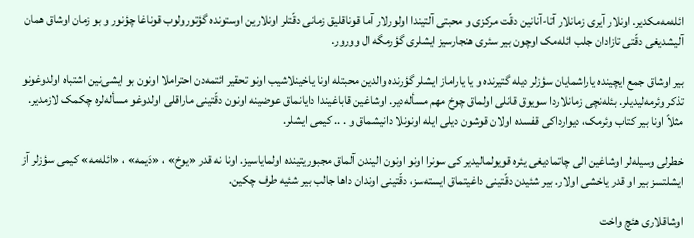ائله‌مه‌مکدیر. اونلار آیری زمانلار آتا-آنانین دقّت مرکزی و محبتی آلتیندا اولورلار آما قوناقلیق زمانی دقّتلر اونلارین اوستونده گؤتورولوب قوناغا چؤنور و بو زمان اوشاق همان آلیشدیغی دقّتی تازادان جلب ائله‌مک اوچون بیر سئری هنجارسیز ایشلری گؤرمگه ال وورور.

بیر اوشاق جمع ایچینده یاراشمایان سؤزلر دیله گتیرنده و یا یاراماز ایشلر گؤرنده والدین محبتله اونا یاخینلاشیب اونو تحقیر ائتمه‌دن احتراملا اونون بو ایشی‌نین اشتباه اولدوغونو تذکر وئرمه‌لیدیلر. بئله‌نچی زمانلاردا سویوق قانلی اولماق چوخ مهم مسأله‌دیر. اوشاغین قاباغیندا دایانماق عوضینه اونون دقّتینی ماراقلی اولدوغو مسأله‌لره چکمک لازمدیر. مثلاً اونا بیر کتاب وئرمک، دیوارداکی قفسده اولان قوشون دیلی ایله اونونلا دانیشماق و . .. کیمی ایشلر.

خطرلی وسیله‌لر اوشاغین الی چاتمادیغی یئره قویولمالیدیر کی سونرا اونو اونون الیندن آلماق مجبوریتینده اولمایاسیز. اونا نه قدر «یوخ» ، «دَیمه» ، «ائله‌مه» کیمی سؤزلر آز ایشلتسز بیر او قدر یاخشی اولار. بیر شئیدن دقّتینی داغیتماق ایسته‌سز، دقّتینی اوندان داها جالب بیر شئیه طرف چکین.

اوشاقلاری هئچ واخت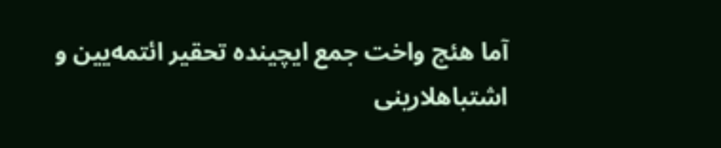آما هئچ واخت جمع ایچینده تحقیر ائتمه‌یین و اشتباهلارینی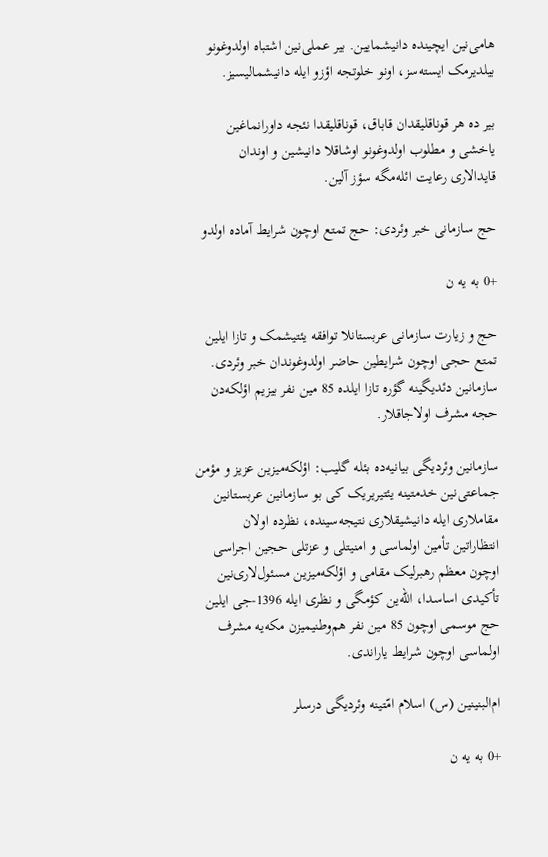هامی‌نین ایچینده دانیشمایین. بیر عملی‌نین اشتباه اولدوغونو بیلدیرمک ایسته‌سز، اونو خلوتجه اؤزو ایله دانیشمالیسیز.

بیر ده هر قوناقلیقدان قاباق، قوناقلیقدا نئجه داورانماغین یاخشی و مطلوب اولدوغونو اوشاقلا دانیشین و اوندان قایدالاری رعایت ائله‌مگه سؤز آلین.

حج سازمانی خبر وئردی: حج تمتع اوچون شرایط آماده اولدو

+0 به یه ن

حج و زیارت سازمانی عربستانلا توافقه یئتیشمک و تازا ایلین تمتع حجی اوچون شرایطین حاضر اولدوغوندان خبر وئردی. سازمانین دئدیگینه گؤره تازا ایلده 85 مین نفر بیزیم اؤلکه‌دن حجه مشرف اولاجاقلار.

سازمانین وئردیگی بیانیه‌ده بئله گلیب: اؤلکه‌میزین عزیز و مؤمن جماعتی‌نین خدمتینه یئتیریریک کی بو سازمانین عربستانین مقاملاری ‌ایله دانیشیقلاری نتیجه‌سینده، نظرده اولان انتظاراتین تأمین اولماسی و امنیتلی و عزتلی حجین اجراسی اوچون معظم رهبرلیک مقامی و اؤلکه‌میزین مسئول‌لاری‌‌نین تأکیدی اساسدا، الله‌ین کؤمگی و نظری ایله 1396-جی ایلین حج موسمی اوچون 85 مین نفر هم‌وطنیمیزن مکه‌یه مشرف اولماسی اوچون شرایط یاراندی.

ام‌البنینین (س) اسلام امّتینه وئردیگی درسلر

+0 به یه ن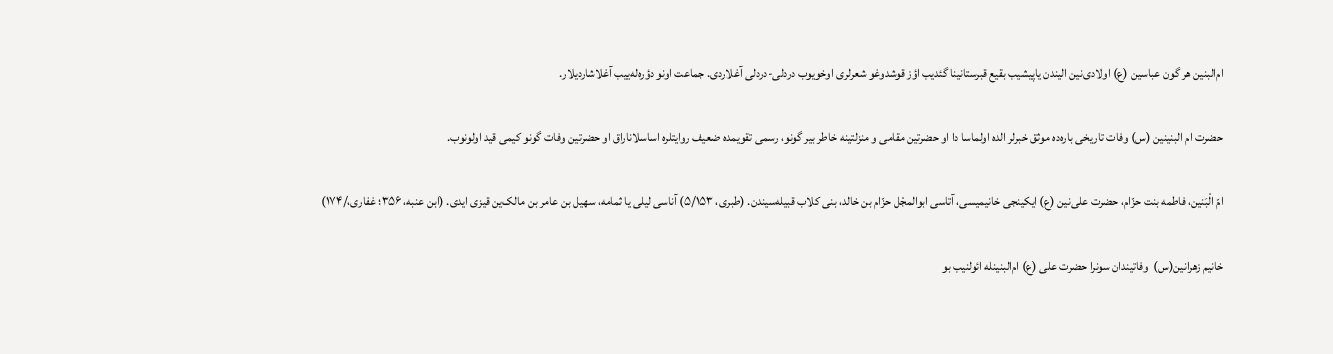ام‌البنین هر گون عباسین (ع) اولادی‌نین الیندن یاپیشیب بقیع قبرستانینا گئدیب اؤز قوشدوغو شعرلری اوخویوب دردلی-دردلی آغلاردی. جماعت اونو دؤره‌له‌ییب آغلاشاردیلار.

حضرت ام البنینین (س) وفات تاریخی باره‌ده موثق خبرلر الده اولماسا دا او حضرتین مقامی و منزلتینه خاطر بیر گونو، رسمی تقویمده ضعیف روایتلره اساسلاناراق او حضرتین وفات گونو کیمی قید اولونوب.

امّ الْبَنین‌، فاطمه‌ بنت‌ حزّام‌، حضرت علی‌نین (ع) ایکینجی خانیمیسی، آتاسی ابوالمجْل‌ حزّام‌ بن‌ خالد، بنی‌ کلاب قبیله‌سیندن. (طبری‌، ۵/۱۵۳) آناسی لیلی‌ یا ثمامه،‌ سهیل‌ بن‌ عامر بن‌ مالک‌ین قیزی ایدی. (ابن‌ عنبه‌، ۳۵۶؛ غفاری‌،/۱۷۴)

خانیم زهرانین(س)  وفاتیندان سونرا حضرت علی (ع) ام‌البنینله ائولنیب بو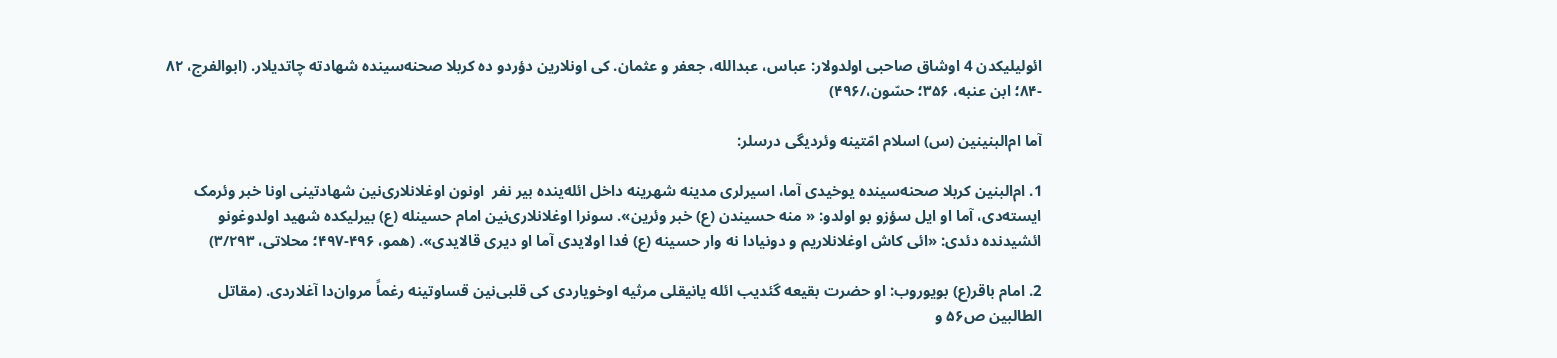ائولیلیکدن 4 اوشاق صاحبی اولدولار: عباس‌، عبدالله‌، جعفر و عثمان. کی اونلارین دؤردو ده کربلا صحنه‌سینده شهادته چاتدیلار. (ابوالفرج‌، ۸۲ -۸۴؛ ابن‌ عنبه‌، ۳۵۶؛ حسّون‌،/۴۹۶)

آما ام‌البنینین (س) اسلام امّتینه وئردیگی درسلر:

1. ام‌البنین کربلا صحنه‌سینده یوخیدی آما، اسیرلری مدینه شهرینه داخل ائله‌ینده بیر نفر  اونون اوغلانلاری‌نین شهادتینی اونا خبر وئرمک ایسته‌دی، آما او ایل سؤزو بو اولدو: « منه حسیندن (ع) خبر وئرین». سونرا اوغلانلاری‌نین امام حسینله (ع) بیرلیکده شهید اولدوغونو ائشیدنده دئدی: «ائی کاش اوغلانلاریم و دونیادا نه وار حسینه (ع) فدا اولایدی آما او دیری قالایدی». (همو، ۴۹۶-۴۹۷؛ محلاتی‌، ۳/۲۹۳)

2. امام باقر(ع) بویوروب: او حضرت بقیعه گئدیب ائله یانیقلی مرثیه اوخویاردی کی قلبی‌نین قساوتینه رغماً مروان‌دا آغلاردی. (مقاتل الطالبین ص۵۶ و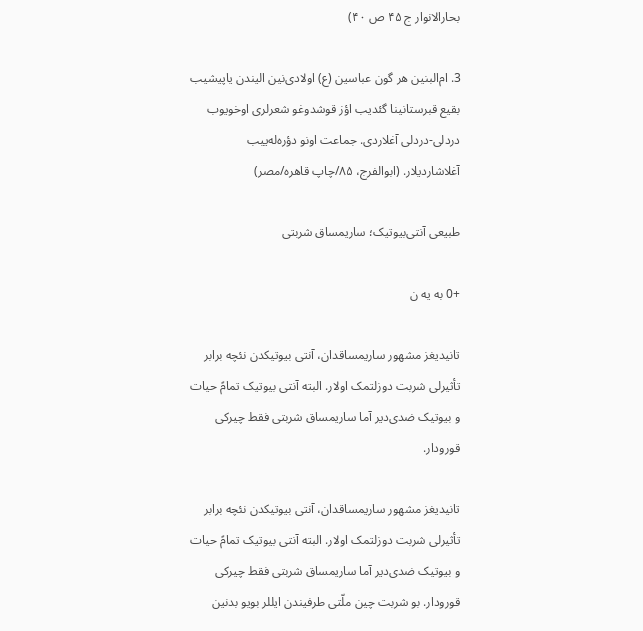بحارالانوار ج ۴۵ ص ۴۰)

3. ام‌البنین هر گون عباسین (ع) اولادی‌نین الیندن یاپیشیب بقیع قبرستانینا گئدیب اؤز قوشدوغو شعرلری اوخویوب دردلی-دردلی آغلاردی. جماعت اونو دؤره‌له‌ییب آغلاشاردیلار. (ابوالفرج‌، ۸۵/چاپ قاهره/مصر)

طبیعی آنتی‌بیوتیک؛ ساریمساق شربتی

+0 به یه ن

تانیدیغز مشهور ساریمساقدان، آنتی بیوتیکدن نئچه برابر تأثیرلی شربت دوزلتمک اولار. البته آنتی بیوتیک تمامً حیات و بیوتیک ضدی‌دیر آما ساریمساق شربتی فقط چیرکی قورودار.

تانیدیغز مشهور ساریمساقدان، آنتی بیوتیکدن نئچه برابر تأثیرلی شربت دوزلتمک اولار. البته آنتی بیوتیک تمامً حیات و بیوتیک ضدی‌دیر آما ساریمساق شربتی فقط چیرکی قورودار. بو شربت چین ملّتی طرفیندن ایللر بویو بدنین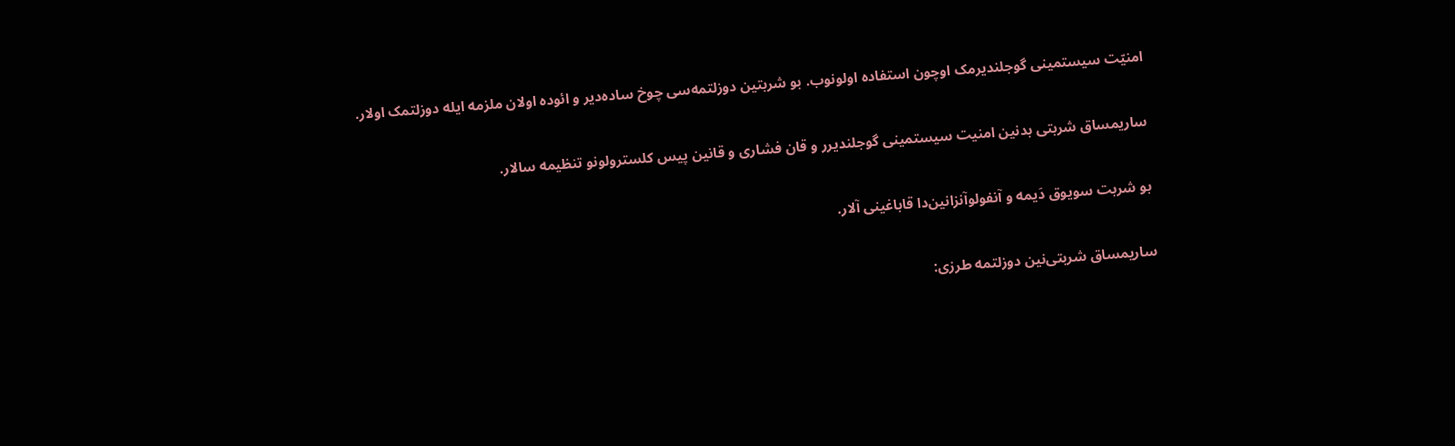امنیّت سیستمینی گوجلندیرمک اوچون استفاده اولونوب. بو شربتین دوزلتمه‌سی چوخ ساده‌دیر و ائوده اولان ملزمه ایله دوزلتمک اولار.

ساریمساق شربتی بدنین امنیت سیستمینی گوجلندیرر و قان فشاری و قانین پیس کلسترولونو تنظیمه سالار.

بو شربت سویوق دَیمه و آنفولوآنزانین‌دا قاباغینی آلار.

ساریمساق شربتی‌نین دوزلتمه طرزی: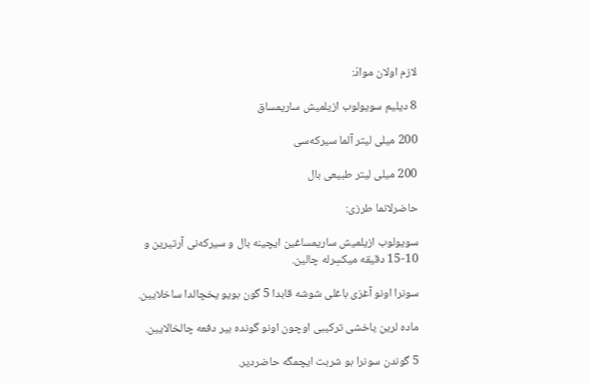لازم اولان موادّ:

8 دیلیم سویولوب ازیلمیش ساریمساق

200 میلی لیتر آلما سیرکه‌سی

200 میلی لیتر طبیعی بال

حاضرلانما طرزی:

سویولوب ازیلمیش ساریمساغین ایچینه بال و سیرکه‌نی آرتیرین و 10-15 دقیقه میکسِرله چالین.

سونرا اونو آغزی باغلی شوشه قابدا 5 گون بویو یخچالدا ساخلایین.

ماده لرین یاخشی ترکیبی اوچون اونو گونده بیر دفعه چالخالایین.

5 گوندن سونرا بو شربت ایچمگه حاضردیر.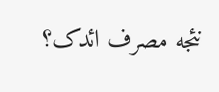نئجه مصرف ائدک؟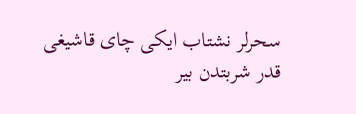سحرلر نشتاب ایکی چای قاشیغی قدر شربتدن بیر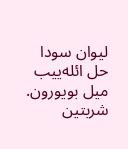لیوان سودا حل ائله‌ییب میل بویورون. شربتین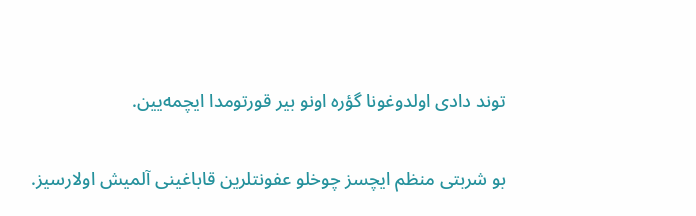توند دادی اولدوغونا گؤره اونو بیر قورتومدا ایچمه‌یین.

بو شربتی منظم ایچسز چوخلو عفونتلرین قاباغینی آلمیش اولارسیز.